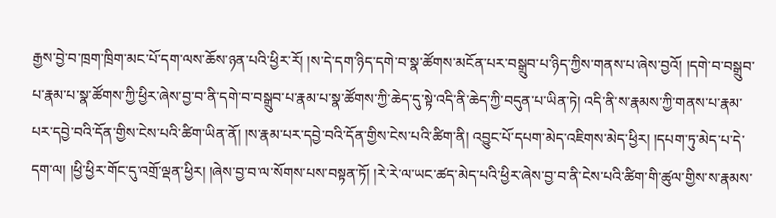རྒྱས་བྱེ་བ་ཁྲག་ཁྲིག་མང་པོ་དག་ལས་ཆོས་ཉན་པའི་ཕྱིར་རོ། །ས་དེ་དག་ཉིད་དགེ་བ་སྣ་ཚོགས་མངོན་པར་བསྒྲུབ་པ་ཉིད་ཀྱིས་གནས་པ་ཞེས་བྱའོ། །དགེ་བ་བསྒྲུབ་པ་རྣམ་པ་སྣ་ཚོགས་ཀྱི་ཕྱིར་ཞེས་བྱ་བ་ནི་དགེ་བ་བསྒྲུབ་པ་རྣམ་པ་སྣ་ཚོགས་ཀྱི་ཆེད་དུ་སྟེ་འདི་ནི་ཆེད་ཀྱི་བདུན་པ་ཡིན་ཏེ། འདི་ནི་ས་རྣམས་ཀྱི་གནས་པ་རྣམ་པར་དབྱེ་བའི་དོན་གྱིས་ངེས་པའི་ཚིག་ཡིན་ནོ། །ས་རྣམ་པར་དབྱེ་བའི་དོན་གྱིས་ངེས་པའི་ཚིག་ནི། འབྱུང་པོ་དཔག་མེད་འཇིགས་མེད་ཕྱིར། །དཔག་ཏུ་མེད་པ་དེ་དག་ལ། །ཕྱི་ཕྱིར་གོང་དུ་འགྲོ་ལྡན་ཕྱིར། །ཞེས་བྱ་བ་ལ་སོགས་པས་བསྟན་ཏོ། །རེ་རེ་ལ་ཡང་ཚད་མེད་པའི་ཕྱིར་ཞེས་བྱ་བ་ནི་ངེས་པའི་ཚིག་གི་ཚུལ་གྱིས་ས་རྣམས་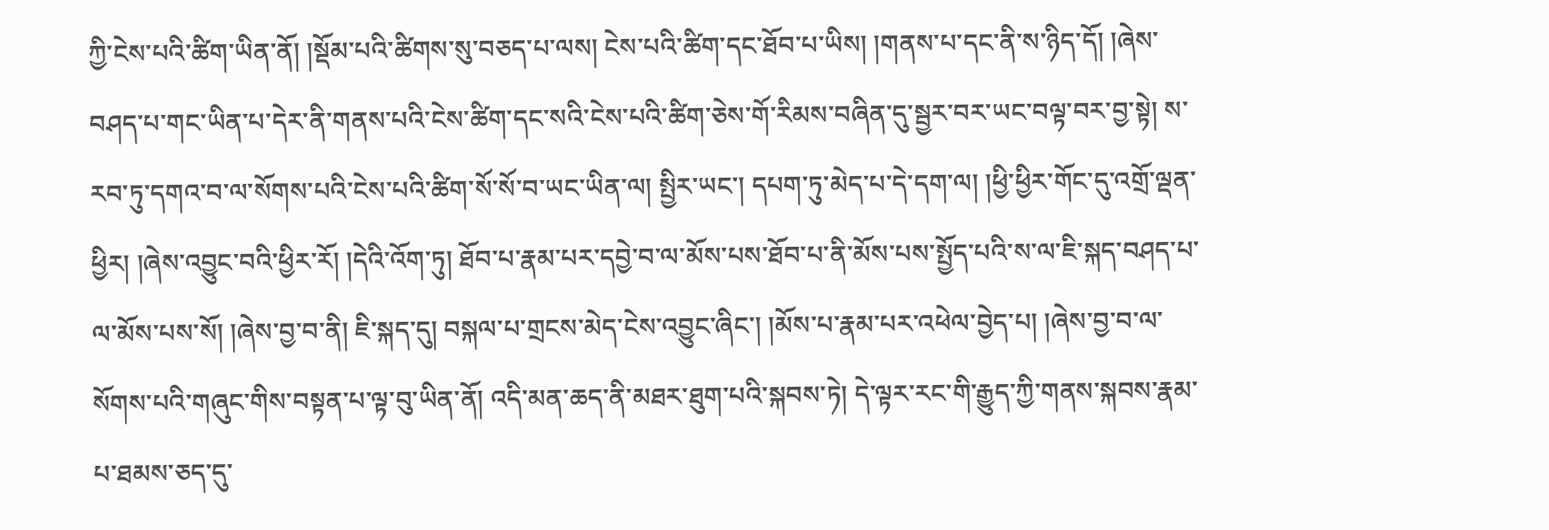ཀྱི་ངེས་པའི་ཚིག་ཡིན་ནོ། །སྡོམ་པའི་ཚིགས་སུ་བཅད་པ་ལས། ངེས་པའི་ཚིག་དང་ཐོབ་པ་ཡིས། །གནས་པ་དང་ནི་ས་ཉིད་དོ། །ཞེས་བཤད་པ་གང་ཡིན་པ་དེར་ནི་གནས་པའི་ངེས་ཚིག་དང་སའི་ངེས་པའི་ཚིག་ཅེས་གོ་རིམས་བཞིན་དུ་སྦྱར་བར་ཡང་བལྟ་བར་བྱ་སྟེ། ས་རབ་ཏུ་དགའ་བ་ལ་སོགས་པའི་ངེས་པའི་ཚིག་སོ་སོ་བ་ཡང་ཡིན་ལ། སྤྱིར་ཡང་། དཔག་ཏུ་མེད་པ་དེ་དག་ལ། །ཕྱི་ཕྱིར་གོང་དུ་འགྲོ་ལྡན་ཕྱིར། །ཞེས་འབྱུང་བའི་ཕྱིར་རོ། །དེའི་འོག་ཏུ། ཐོབ་པ་རྣམ་པར་དབྱེ་བ་ལ་མོས་པས་ཐོབ་པ་ནི་མོས་པས་སྤྱོད་པའི་ས་ལ་ཇི་སྐད་བཤད་པ་ལ་མོས་པས་སོ། །ཞེས་བྱ་བ་ནི། ཇི་སྐད་དུ། བསྐལ་པ་གྲངས་མེད་ངེས་འབྱུང་ཞིང་། །མོས་པ་རྣམ་པར་འཕེལ་བྱེད་པ། །ཞེས་བྱ་བ་ལ་སོགས་པའི་གཞུང་གིས་བསྟན་པ་ལྟ་བུ་ཡིན་ནོ། འདི་མན་ཆད་ནི་མཐར་ཐུག་པའི་སྐབས་ཏེ། དེ་ལྟར་རང་གི་རྒྱུད་ཀྱི་གནས་སྐབས་རྣམ་པ་ཐམས་ཅད་དུ་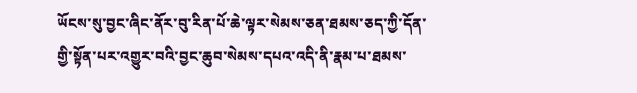ཡོངས་སུ་བྱང་ཞིང་ནོར་བུ་རིན་པོ་ཆེ་ལྟར་སེམས་ཅན་ཐམས་ཅད་ཀྱི་དོན་གྱི་སྟོན་པར་འགྱུར་བའི་བྱང་ཆུབ་སེམས་དཔའ་འདི་ནི་རྣམ་པ་ཐམས་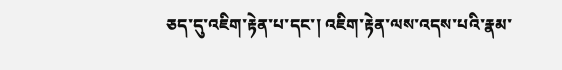ཅད་དུ་འཇིག་རྟེན་པ་དང་། འཇིག་རྟེན་ལས་འདས་པའི་རྣམ་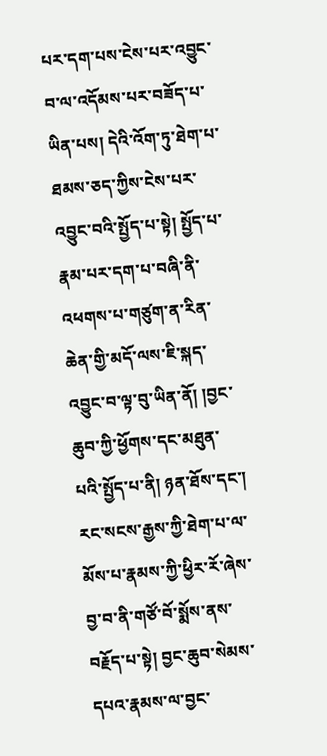པར་དག་པས་ངེས་པར་འབྱུང་བ་ལ་འདོམས་པར་བཟོད་པ་ཡིན་པས། དེའི་འོག་ཏུ་ཐེག་པ་ཐམས་ཅད་ཀྱིས་ངེས་པར་འབྱུང་བའི་སྤྱོད་པ་སྟེ། སྤྱོད་པ་རྣམ་པར་དག་པ་བཞི་ནི་འཕགས་པ་གཙུག་ན་རིན་ཆེན་གྱི་མདོ་ལས་ཇི་སྐད་འབྱུང་བ་ལྟ་བུ་ཡིན་ནོ། །བྱང་ཆུབ་ཀྱི་ཕྱོགས་དང་མཐུན་
པའི་སྤྱོད་པ་ནི། ཉན་ཐོས་དང་། རང་སངས་རྒྱས་ཀྱི་ཐེག་པ་ལ་མོས་པ་རྣམས་ཀྱི་ཕྱིར་རོ་ཞེས་བྱ་བ་ནི་གཙོ་བོ་སྨོས་ནས་བརྗོད་པ་སྟེ། བྱང་ཆུབ་སེམས་དཔའ་རྣམས་ལ་བྱང་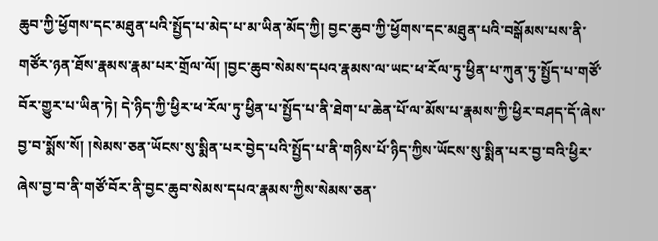ཆུབ་ཀྱི་ཕྱོགས་དང་མཐུན་པའི་སྤྱོད་པ་མེད་པ་མ་ཡིན་མོད་ཀྱི། བྱང་ཆུབ་ཀྱི་ཕྱོགས་དང་མཐུན་པའི་བསྒོམས་པས་ནི་གཙོར་ཉན་ཐོས་རྣམས་རྣམ་པར་གྲོལ་ལོ། །བྱང་ཆུབ་སེམས་དཔའ་རྣམས་ལ་ཡང་ཕ་རོལ་ཏུ་ཕྱིན་པ་ཀུན་ཏུ་སྤྱོད་པ་གཙོ་བོར་གྱུར་པ་ཡིན་ཏེ། དེ་ཉིད་ཀྱི་ཕྱིར་ཕ་རོལ་ཏུ་ཕྱིན་པ་སྤྱོད་པ་ནི་ཐེག་པ་ཆེན་པོ་ལ་མོས་པ་རྣམས་ཀྱི་ཕྱིར་བཤད་དོ་ཞེས་བྱ་བ་སྨོས་སོ། །སེམས་ཅན་ཡོངས་སུ་སྨིན་པར་བྱེད་པའི་སྤྱོད་པ་ནི་གཉིས་པོ་ཉིད་ཀྱིས་ཡོངས་སུ་སྨིན་པར་བྱ་བའི་ཕྱིར་ཞེས་བྱ་བ་ནི་གཙོ་བོར་ནི་བྱང་ཆུབ་སེམས་དཔའ་རྣམས་ཀྱིས་སེམས་ཅན་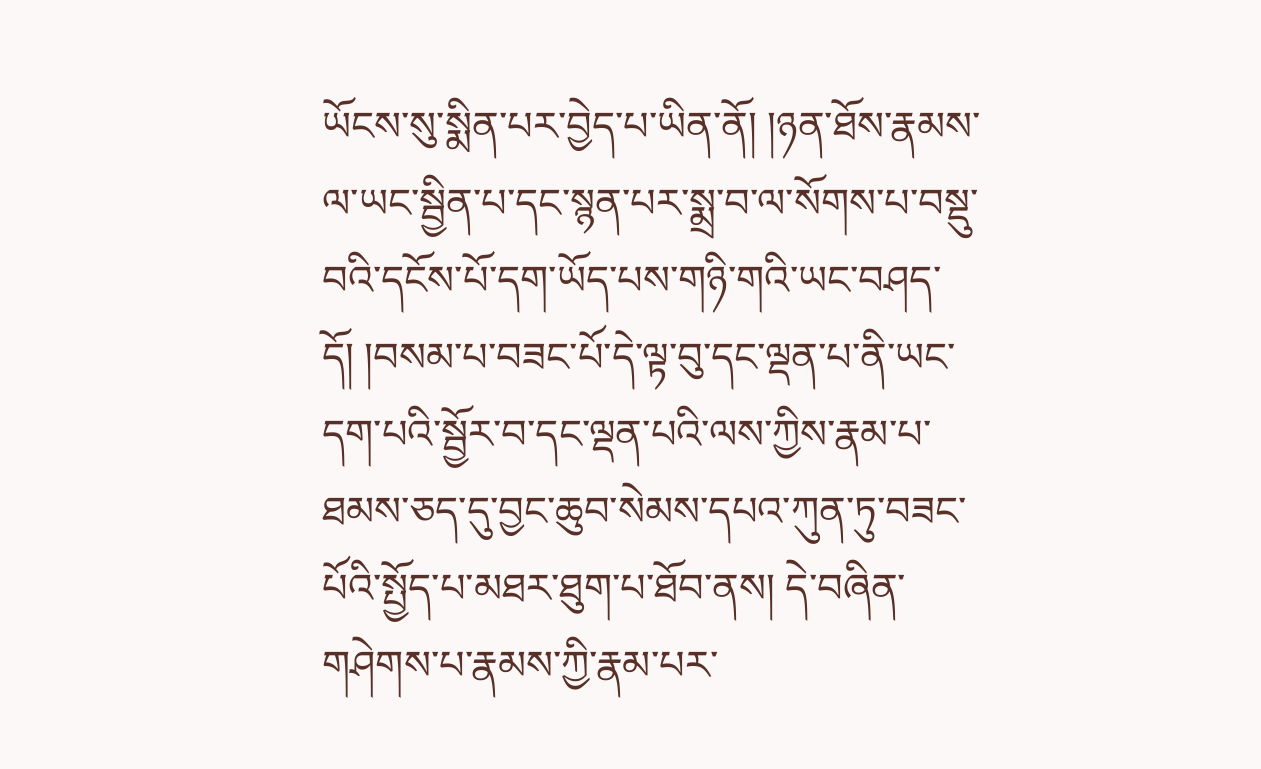ཡོངས་སུ་སྨིན་པར་བྱེད་པ་ཡིན་ནོ། །ཉན་ཐོས་རྣམས་ལ་ཡང་སྦྱིན་པ་དང་སྙན་པར་སྨྲ་བ་ལ་སོགས་པ་བསྡུ་བའི་དངོས་པོ་དག་ཡོད་པས་གཉི་གའི་ཡང་བཤད་དོ། །བསམ་པ་བཟང་པོ་དེ་ལྟ་བུ་དང་ལྡན་པ་ནི་ཡང་དག་པའི་སྦྱོར་བ་དང་ལྡན་པའི་ལས་ཀྱིས་རྣམ་པ་ཐམས་ཅད་དུ་བྱང་ཆུབ་སེམས་དཔའ་ཀུན་ཏུ་བཟང་པོའི་སྤྱོད་པ་མཐར་ཐུག་པ་ཐོབ་ནས། དེ་བཞིན་གཤེགས་པ་རྣམས་ཀྱི་རྣམ་པར་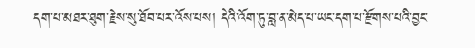དག་པ་མཐར་ཐུག་རྗེས་སུ་ཐོབ་པར་འོས་པས། དེའི་འོག་ཏུ་བླ་ན་མེད་པ་ཡང་དག་པ་རྫོགས་པའི་བྱང་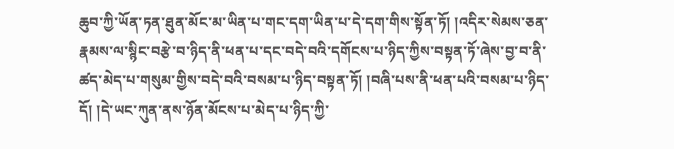ཆུབ་ཀྱི་ཡོན་ཏན་ཐུན་མོང་མ་ཡིན་པ་གང་དག་ཡིན་པ་དེ་དག་གིས་སྟོན་ཏོ། །འདིར་སེམས་ཅན་རྣམས་ལ་སྙིང་བརྩེ་བ་ཉིད་ནི་ཕན་པ་དང་བདེ་བའི་དགོངས་པ་ཉིད་ཀྱིས་བསྟན་ཏོ་ཞེས་བྱ་བ་ནི་ཚད་མེད་པ་གསུམ་གྱིས་བདེ་བའི་བསམ་པ་ཉིད་བསྟན་ཏོ། །བཞི་པས་ནི་ཕན་པའི་བསམ་པ་ཉིད་དོ། །དེ་ཡང་ཀུན་ནས་ཉོན་མོངས་པ་མེད་པ་ཉིད་ཀྱི་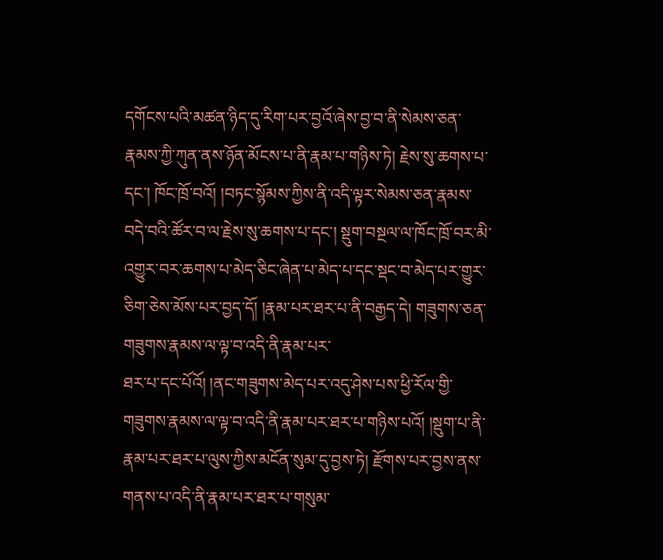དགོངས་པའི་མཚན་ཉིད་དུ་རིག་པར་བྱའོ་ཞེས་བྱ་བ་ནི་སེམས་ཅན་རྣམས་ཀྱི་ཀུན་ནས་ཉོན་མོངས་པ་ནི་རྣམ་པ་གཉིས་ཏེ། རྗེས་སུ་ཆགས་པ་དང་། ཁོང་ཁྲོ་བའོ། །བཏང་སྙོམས་ཀྱིས་ནི་འདི་ལྟར་སེམས་ཅན་རྣམས་བདེ་བའི་ཚོར་བ་ལ་རྗེས་སུ་ཆགས་པ་དང་། སྡུག་བསྔལ་ལ་ཁོང་ཁྲོ་བར་མི་འགྱུར་བར་ཆགས་པ་མེད་ཅིང་ཞེན་པ་མེད་པ་དང་སྡང་བ་མེད་པར་གྱུར་ཅིག་ཅེས་མོས་པར་བྱད་དོ། །རྣམ་པར་ཐར་པ་ནི་བརྒྱད་དེ། གཟུགས་ཅན་གཟུགས་རྣམས་ལ་ལྟ་བ་འདི་ནི་རྣམ་པར་
ཐར་པ་དང་པོའོ། །ནང་གཟུགས་མེད་པར་འདུ་ཤེས་པས་ཕྱི་རོལ་གྱི་གཟུགས་རྣམས་ལ་ལྟ་བ་འདི་ནི་རྣམ་པར་ཐར་པ་གཉིས་པའོ། །སྡུག་པ་ནི་རྣམ་པར་ཐར་པ་ལུས་ཀྱིས་མངོན་སུམ་དུ་བྱས་ཏེ། རྫོགས་པར་བྱས་ནས་གནས་པ་འདི་ནི་རྣམ་པར་ཐར་པ་གསུམ་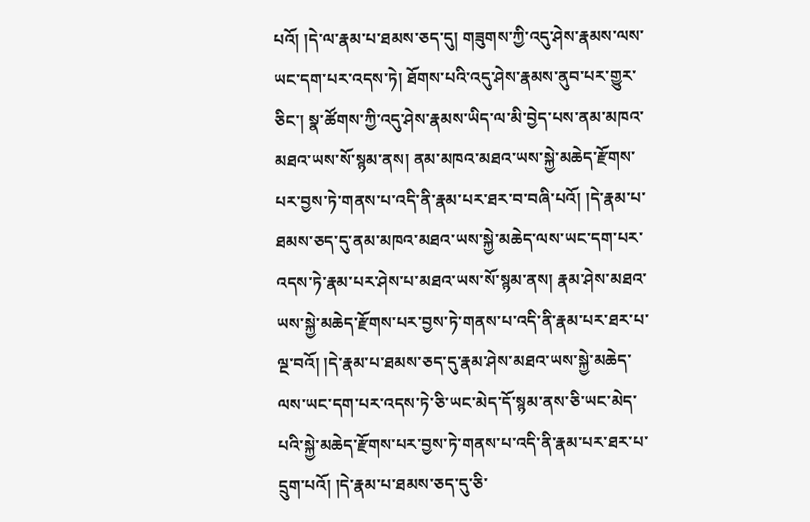པའོ། །དེ་ལ་རྣམ་པ་ཐམས་ཅད་དུ། གཟུགས་ཀྱི་འདུ་ཤེས་རྣམས་ལས་ཡང་དག་པར་འདས་ཏེ། ཐོགས་པའི་འདུ་ཤེས་རྣམས་ནུབ་པར་གྱུར་ཅིང་། སྣ་ཚོགས་ཀྱི་འདུ་ཤེས་རྣམས་ཡིད་ལ་མི་བྱེད་པས་ནམ་མཁའ་མཐའ་ཡས་སོ་སྙམ་ནས། ནམ་མཁའ་མཐའ་ཡས་སྐྱེ་མཆེད་རྫོགས་པར་བྱས་ཏེ་གནས་པ་འདི་ནི་རྣམ་པར་ཐར་བ་བཞི་པའོ། །དེ་རྣམ་པ་ཐམས་ཅད་དུ་ནམ་མཁའ་མཐའ་ཡས་སྐྱེ་མཆེད་ལས་ཡང་དག་པར་འདས་ཏེ་རྣམ་པར་ཤེས་པ་མཐའ་ཡས་སོ་སྙམ་ནས། རྣམ་ཤེས་མཐའ་ཡས་སྐྱེ་མཆེད་རྫོགས་པར་བྱས་ཏེ་གནས་པ་འདི་ནི་རྣམ་པར་ཐར་པ་ལྔ་བའོ། །དེ་རྣམ་པ་ཐམས་ཅད་དུ་རྣམ་ཤེས་མཐའ་ཡས་སྐྱེ་མཆེད་ལས་ཡང་དག་པར་འདས་ཏེ་ཅི་ཡང་མེད་དོ་སྙམ་ནས་ཅི་ཡང་མེད་པའི་སྐྱེ་མཆེད་རྫོགས་པར་བྱས་ཏེ་གནས་པ་འདི་ནི་རྣམ་པར་ཐར་པ་དྲུག་པའོ། །དེ་རྣམ་པ་ཐམས་ཅད་དུ་ཅི་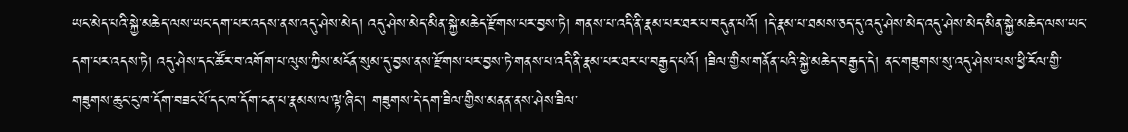ཡང་མེད་པའི་སྐྱེ་མཆེད་ལས་ཡང་དག་པར་འདས་ནས་འདུ་ཤེས་མེད། འདུ་ཤེས་མེད་མིན་སྐྱེ་མཆེད་རྫོགས་པར་བྱས་ཏེ། གནས་པ་འདི་ནི་རྣམ་པར་ཐར་པ་བདུན་པའོ། །དེ་རྣམ་པ་ཐམས་ཅད་དུ་འདུ་ཤེས་མེད་འདུ་ཤེས་མེད་མིན་སྐྱེ་མཆེད་ལས་ཡང་དག་པར་འདས་ཏེ། འདུ་ཤེས་དང་ཚོར་བ་འགོག་པ་ལུས་ཀྱིས་མངོན་སུམ་དུ་བྱས་ནས་རྫོགས་པར་བྱས་ཏེ་གནས་པ་འདི་ནི་རྣམ་པར་ཐར་པ་བརྒྱད་པའོ། །ཟིལ་གྱིས་གནོན་པའི་སྐྱེ་མཆེད་བརྒྱད་དེ། ནང་གཟུགས་སུ་འདུ་ཤེས་པས་ཕྱི་རོལ་གྱི་གཟུགས་ཆུང་ངུ་ཁ་དོག་བཟང་པོ་དང་ཁ་དོག་ངན་པ་རྣམས་ལ་ལྟ་ཞིང་། གཟུགས་དེ་དག་ཟིལ་གྱིས་མནན་ནས་ཤེས་ཟིལ་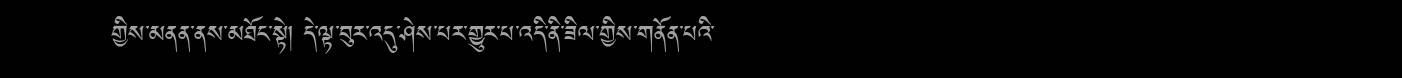གྱིས་མནན་ནས་མཐོང་སྟེ། དེ་ལྟ་བུར་འདུ་ཤེས་པར་གྱུར་པ་འདི་ནི་ཟིལ་གྱིས་གནོན་པའི་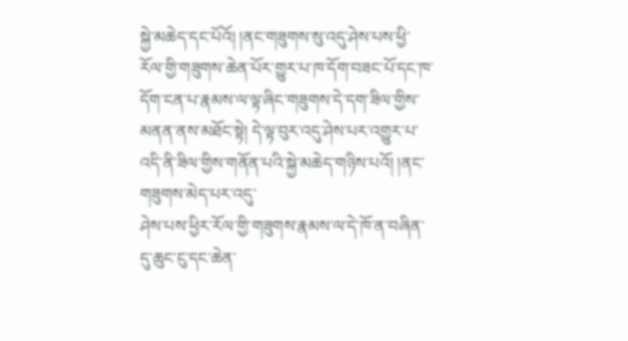སྐྱེ་མཆེད་དང་པོའོ། །ནང་གཟུགས་སུ་འདུ་ཤེས་པས་ཕྱི་རོལ་གྱི་གཟུགས་ཆེན་པོར་གྱུར་པ་ཁ་དོག་བཟང་པོ་དང་ཁ་དོག་ངན་པ་རྣམས་ལ་ལྟ་ཞིང་གཟུགས་དེ་དག་ཟིལ་གྱིས་མནན་ནས་མཐོང་སྟེ། དེ་ལྟ་བུར་འདུ་ཤེས་པར་འགྱུར་པ་འདི་ནི་ཟིལ་གྱིས་གནོན་པའི་སྐྱེ་མཆེད་གཉིས་པའོ། །ནང་གཟུགས་མེད་པར་འདུ་
ཤེས་པས་ཕྱིར་རོལ་གྱི་གཟུགས་རྣམས་ལ་དེ་ཁོ་ན་བཞིན་དུ་ཆུང་ངུ་དང་ཆེན་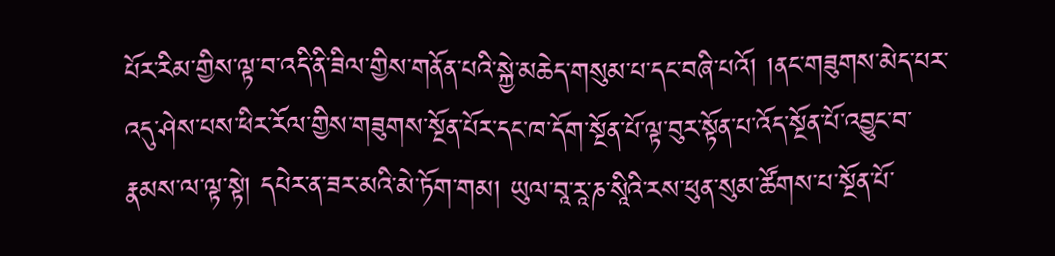པོར་རིམ་གྱིས་ལྟ་བ་འདི་ནི་ཟིལ་གྱིས་གནོན་པའི་སྐྱེ་མཆེད་གསུམ་པ་དང་བཞི་པའོ། །ནང་གཟུགས་མེད་པར་འདུ་ཤེས་པས་ཕིར་རོལ་གྱིས་གཟུགས་སྔོན་པོར་དང་ཁ་དོག་སྔོན་པོ་ལྟ་བུར་སྟོན་པ་འོད་སྔོན་པོ་འབྱུང་བ་རྣམས་ལ་ལྟ་སྟེ། དཔེར་ན་ཟར་མའི་མེ་ཏོག་གམ། ཡུལ་བཱ་རཱ་ཎ་སཱིའི་རས་ཕུན་སུམ་ཚོགས་པ་སྔོན་པོ་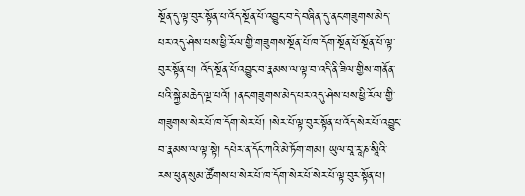སྔོན་དུ་ལྟ་བུར་སྟོན་པ་འོད་སྔོན་པོ་འབྱུང་བ་དེ་བཞིན་དུ་ནང་གཟུགས་མེད་པར་འདུ་ཤེས་པས་ཕྱི་རོལ་གྱི་གཟུགས་སྔོན་པོ་ཁ་དོག་སྔོན་པོ་སྔོན་པོ་ལྟ་བུར་སྟོན་པ། འོད་སྔོན་པོ་འབྱུང་བ་རྣམས་ལ་ལྟ་བ་འདི་ནི་ཟིལ་གྱིས་གནོན་པའི་སྐྱེ་མཆེད་ལྔ་པའོ། །ནང་གཟུགས་མེད་པར་འདུ་ཤེས་པས་ཕྱི་རོལ་གྱི་གཟུགས་སེར་པོ་ཁ་དོག་སེར་པོ། །སེར་པོ་ལྟ་བུར་སྟོན་པ་འོད་སེར་པོ་འབྱུང་བ་རྣམས་ལ་ལྟ་སྟེ། དཔེར་ན་དོང་ཀའི་མེ་ཏོག་གམ། ཡུལ་བཱ་རཱ་ཎ་སཱིའི་རས་ཕུན་སུམ་ཚོགས་པ་སེར་པོ་ཁ་དོག་སེར་པོ་སེར་པོ་ལྟ་བུར་སྟོན་པ།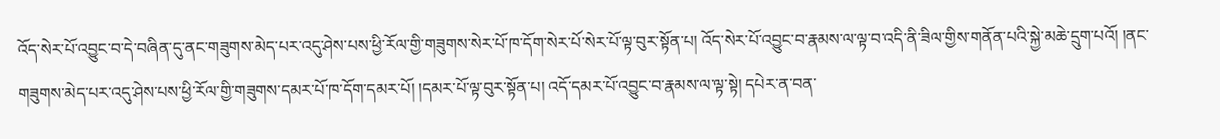འོད་སེར་པོ་འབྱུང་བ་དེ་བཞིན་དུ་ནང་གཟུགས་མེད་པར་འདུ་ཤེས་པས་ཕྱི་རོལ་གྱི་གཟུགས་སེར་པོ་ཁ་དོག་སེར་པོ་སེར་པོ་ལྟ་བུར་སྟོན་པ། འོད་སེར་པོ་འབྱུང་བ་རྣམས་ལ་ལྟ་བ་འདི་ནི་ཟིལ་གྱིས་གནོན་པའི་སྐྱེ་མཆེ་དྲུག་པའོ། །ནང་གཟུགས་མེད་པར་འདུ་ཤེས་པས་ཕྱི་རོལ་གྱི་གཟུགས་དམར་པོ་ཁ་དོག་དམར་པོ། །དམར་པོ་ལྟ་བུར་སྟོན་པ། འདོ་དམར་པོ་འབྱུང་བ་རྣམས་ལ་ལྟ་སྟེ། དཔེར་ན་བན་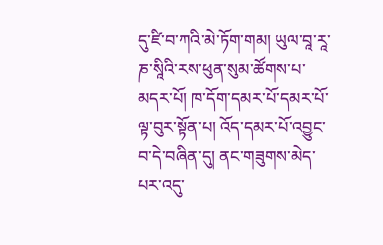དུ་ཛི་བ་ཀའི་མེ་ཏོག་གམ། ཡུལ་བཱ་རཱ་ཎ་སཱིའི་རས་ཕུན་སུམ་ཚོགས་པ་མདར་པོ། ཁ་དོག་དམར་པོ་དམར་པོ་ལྟ་བུར་སྟོན་པ། འོད་དམར་པོ་འབྱུང་བ་དེ་བཞིན་དུ། ནང་གཟུགས་མེད་པར་འདུ་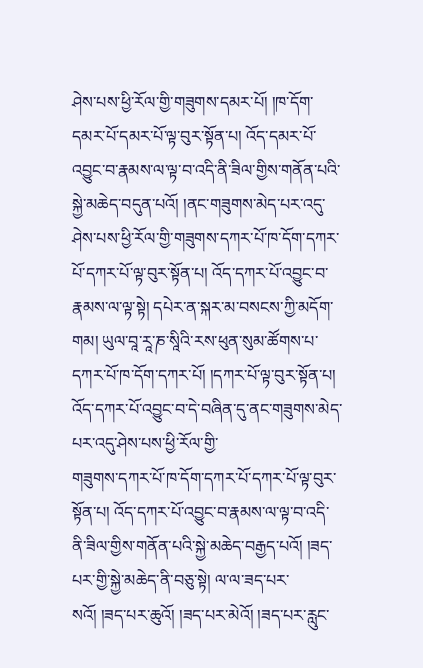ཤེས་པས་ཕྱི་རོལ་གྱི་གཟུགས་དམར་པོ། །ཁ་དོག་དམར་པོ་དམར་པོ་ལྟ་བུར་སྟོན་པ། འོད་དམར་པོ་འབྱུང་བ་རྣམས་ལ་ལྟ་བ་འདི་ནི་ཟིལ་གྱིས་གནོན་པའི་སྐྱེ་མཆེད་བདུན་པའོ། །ནང་གཟུགས་མེད་པར་འདུ་ཤེས་པས་ཕྱི་རོལ་གྱི་གཟུགས་དཀར་པོ་ཁ་དོག་དཀར་པོ་དཀར་པོ་ལྟ་བུར་སྟོན་པ། འོད་དཀར་པོ་འབྱུང་བ་རྣམས་ལ་ལྟ་སྟེ། དཔེར་ན་སྐར་མ་བསངས་ཀྱི་མདོག་གམ། ཡུལ་བཱ་རཱ་ཎ་སཱིའི་རས་ཕུན་སུམ་ཚོགས་པ་དཀར་པོ་ཁ་དོག་དཀར་པོ། །དཀར་པོ་ལྟ་བུར་སྟོན་པ། འོད་དཀར་པོ་འབྱུང་བ་དེ་བཞིན་དུ་ནང་གཟུགས་མེད་པར་འདུ་ཤེས་པས་ཕྱི་རོལ་གྱི་
གཟུགས་དཀར་པོ་ཁ་དོག་དཀར་པོ་དཀར་པོ་ལྟ་བུར་སྟོན་པ། འོད་དཀར་པོ་འབྱུང་བ་རྣམས་ལ་ལྟ་བ་འདི་ནི་ཟིལ་གྱིས་གནོན་པའི་སྐྱེ་མཆེད་བརྒྱད་པའོ། །ཟད་པར་གྱི་སྐྱེ་མཆེད་ནི་བཅུ་སྟེ། ལ་ལ་ཟད་པར་སའོ། །ཟད་པར་ཆུའོ། །ཟད་པར་མེའོ། །ཟད་པར་རླུང་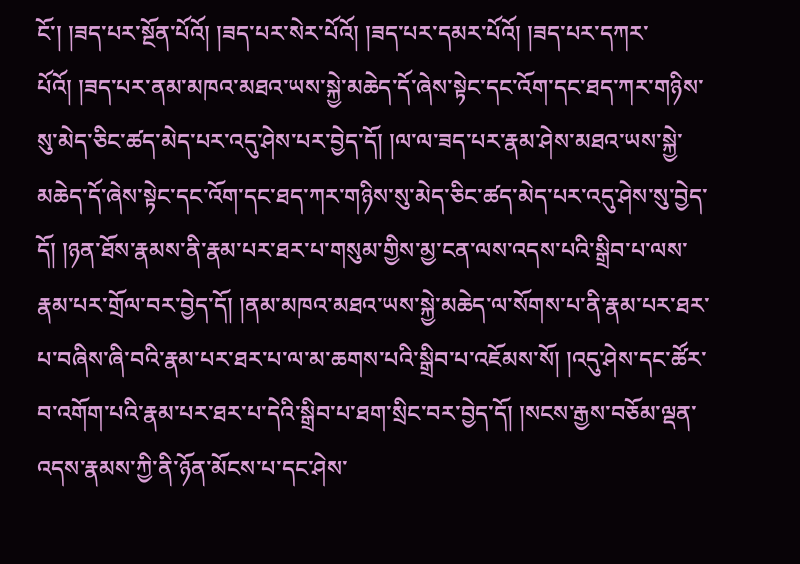ངོ་། །ཟད་པར་སྔོན་པོའོ། །ཟད་པར་སེར་པོའོ། །ཟད་པར་དམར་པོའོ། །ཟད་པར་དཀར་པོའོ། །ཟད་པར་ནམ་མཁའ་མཐའ་ཡས་སྐྱེ་མཆེད་དོ་ཞེས་སྟེང་དང་འོག་དང་ཐད་ཀར་གཉིས་སུ་མེད་ཅིང་ཚད་མེད་པར་འདུ་ཤེས་པར་བྱེད་དོ། །ལ་ལ་ཟད་པར་རྣམ་ཤེས་མཐའ་ཡས་སྐྱེ་མཆེད་དོ་ཞེས་སྟེང་དང་འོག་དང་ཐད་ཀར་གཉིས་སུ་མེད་ཅིང་ཚད་མེད་པར་འདུ་ཤེས་སུ་བྱེད་དོ། །ཉན་ཐོས་རྣམས་ནི་རྣམ་པར་ཐར་པ་གསུམ་གྱིས་མྱ་ངན་ལས་འདས་པའི་སྒྲིབ་པ་ལས་རྣམ་པར་གྲོལ་བར་བྱེད་དོ། །ནམ་མཁའ་མཐའ་ཡས་སྐྱེ་མཆེད་ལ་སོགས་པ་ནི་རྣམ་པར་ཐར་པ་བཞིས་ཞི་བའི་རྣམ་པར་ཐར་པ་ལ་མ་ཆགས་པའི་སྒྲིབ་པ་འཇོམས་སོ། །འདུ་ཤེས་དང་ཚོར་བ་འགོག་པའི་རྣམ་པར་ཐར་པ་དེའི་སྒྲིབ་པ་ཐག་སྲིང་བར་བྱེད་དོ། །སངས་རྒྱས་བཅོམ་ལྡན་འདས་རྣམས་ཀྱི་ནི་ཉོན་མོངས་པ་དང་ཤེས་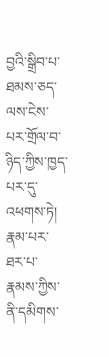བྱའི་སྒྲིབ་པ་ཐམས་ཅད་ལས་ངེས་པར་གྲོལ་བ་ཉིད་ཀྱིས་ཁྱད་པར་དུ་འཕགས་ཏེ། རྣམ་པར་ཐར་པ་རྣམས་ཀྱིས་ནི་དམིགས་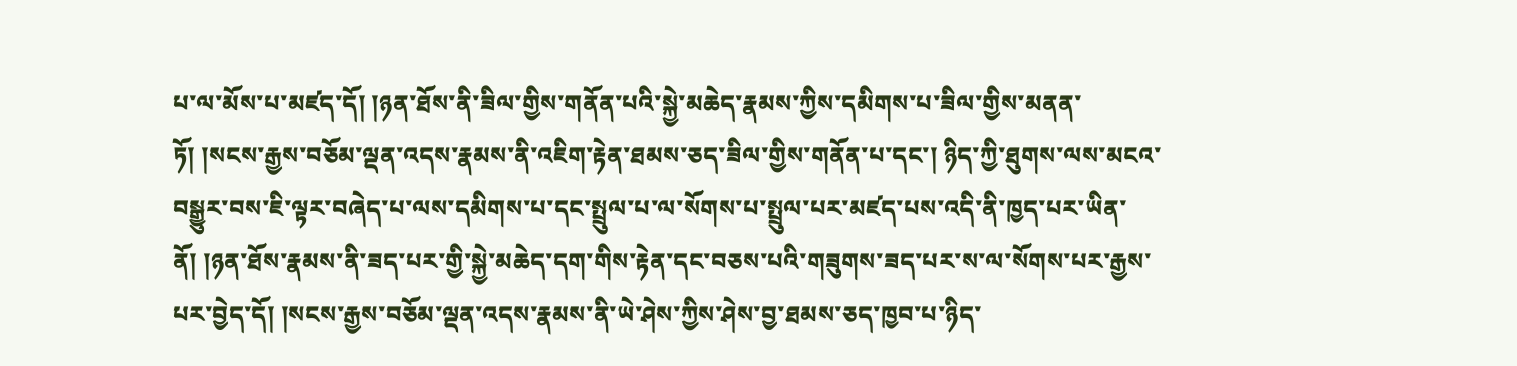པ་ལ་མོས་པ་མཛད་དོ། །ཉན་ཐོས་ནི་ཟིལ་གྱིས་གནོན་པའི་སྐྱེ་མཆེད་རྣམས་ཀྱིས་དམིགས་པ་ཟིལ་གྱིས་མནན་ཏོ། །སངས་རྒྱས་བཅོམ་ལྡན་འདས་རྣམས་ནི་འཇིག་རྟེན་ཐམས་ཅད་ཟིལ་གྱིས་གནོན་པ་དང་། ཉིད་ཀྱི་ཐུགས་ལས་མངའ་བསྒྱུར་བས་ཇི་ལྟར་བཞེད་པ་ལས་དམིགས་པ་དང་སྤྲུལ་པ་ལ་སོགས་པ་སྤྲུལ་པར་མཛད་པས་འདི་ནི་ཁྱད་པར་ཡིན་ནོ། །ཉན་ཐོས་རྣམས་ནི་ཟད་པར་གྱི་སྐྱེ་མཆེད་དག་གིས་རྟེན་དང་བཅས་པའི་གཟུགས་ཟད་པར་ས་ལ་སོགས་པར་རྒྱས་པར་བྱེད་དོ། །སངས་རྒྱས་བཅོམ་ལྡན་འདས་རྣམས་ནི་ཡེ་ཤེས་ཀྱིས་ཤེས་བྱ་ཐམས་ཅད་ཁྱབ་པ་ཉིད་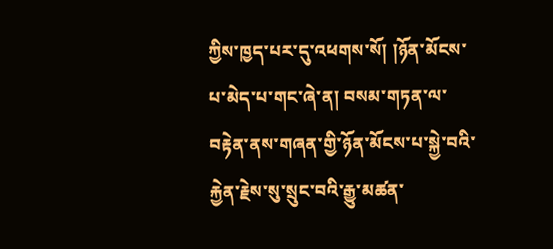ཀྱིས་ཁྱད་པར་དུ་འཕགས་སོ། །ཉོན་མོངས་པ་མེད་པ་གང་ཞེ་ན། བསམ་གཏན་ལ་བརྟེན་ནས་གཞན་གྱི་ཉོན་མོངས་པ་སྐྱེ་བའི་རྐྱེན་རྗེས་སུ་སྲུང་བའི་རྒྱུ་མཚན་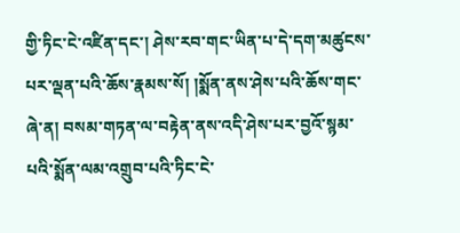གྱི་ཏིང་ངེ་འཛིན་དང་། ཤེས་རབ་གང་ཡིན་པ་དེ་དག་མཚུངས་པར་ལྡན་པའི་ཆོས་རྣམས་སོ། །སྨོན་ནས་ཤེས་པའི་ཆོས་གང་ཞེ་ན། བསམ་གཏན་ལ་བརྟེན་ནས་འདི་ཤེས་པར་བྱའོ་སྙམ་པའི་སྨོན་ལམ་འགྲུབ་པའི་ཏིང་ངེ་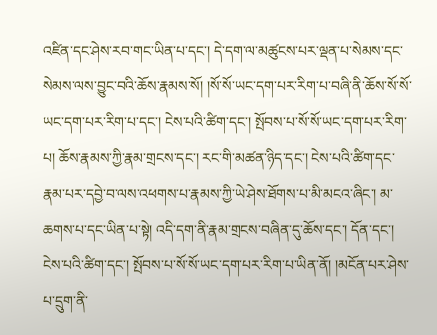འཛིན་དང་ཤེས་རབ་གང་ཡིན་པ་དང་། དེ་དག་ལ་མཚུངས་པར་ལྡན་པ་སེམས་དང་སེམས་ལས་བྱུང་བའི་ཆོས་རྣམས་སོ། །སོ་སོ་ཡང་དག་པར་རིག་པ་བཞི་ནི་ཆོས་སོ་སོ་ཡང་དག་པར་རིག་པ་དང་། ངེས་པའི་ཚིག་དང་། སྤོབས་པ་སོ་སོ་ཡང་དག་པར་རིག་པ། ཆོས་རྣམས་ཀྱི་རྣམ་གྲངས་དང་། རང་གི་མཚན་ཉིད་དང་། ངེས་པའི་ཚིག་དང་རྣམ་པར་དབྱེ་བ་ལས་འཕགས་པ་རྣམས་ཀྱི་ཡེ་ཤེས་ཐོགས་པ་མི་མངའ་ཞིང་། མ་ཆགས་པ་དང་ཡིན་པ་སྟེ། འདི་དག་ནི་རྣམ་གྲངས་བཞིན་དུ་ཆོས་དང་། དོན་དང་། ངེས་པའི་ཚིག་དང་། སྤོབས་པ་སོ་སོ་ཡང་དག་པར་རིག་པ་ཡིན་ནོ། །མངོན་པར་ཤེས་པ་དྲུག་ནི་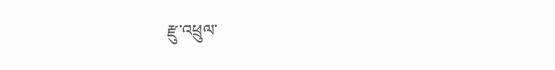རྫུ་འཕྲུལ་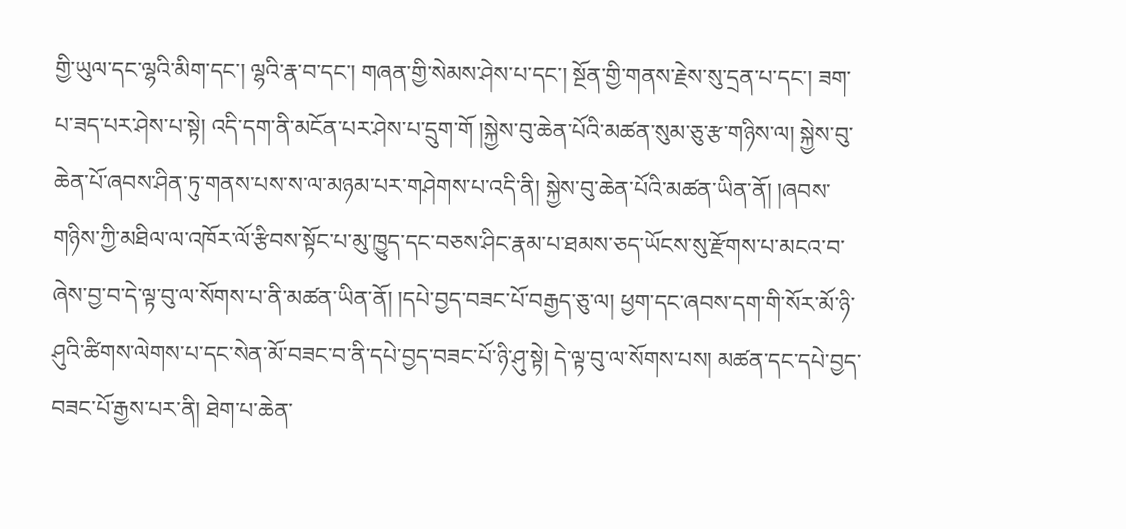གྱི་ཡུལ་དང་ལྷའི་མིག་དང་། ལྷའི་རྣ་བ་དང་། གཞན་གྱི་སེམས་ཤེས་པ་དང་། སྔོན་གྱི་གནས་རྗེས་སུ་དྲན་པ་དང་། ཟག་པ་ཟད་པར་ཤེས་པ་སྟེ། འདི་དག་ནི་མངོན་པར་ཤེས་པ་དྲུག་གོ །སྐྱེས་བུ་ཆེན་པོའི་མཚན་སུམ་ཅུ་རྩ་གཉིས་ལ། སྐྱེས་བུ་ཆེན་པོ་ཞབས་ཤིན་ཏུ་གནས་པས་ས་ལ་མཉམ་པར་གཤེགས་པ་འདི་ནི། སྐྱེས་བུ་ཆེན་པོའི་མཚན་ཡིན་ནོ། །ཞབས་གཉིས་ཀྱི་མཐིལ་ལ་འཁོར་ལོ་རྩིབས་སྟོང་པ་མུ་ཁྱུད་དང་བཅས་ཤིང་རྣམ་པ་ཐམས་ཅད་ཡོངས་སུ་རྫོགས་པ་མངའ་བ་ཞེས་བྱ་བ་དེ་ལྟ་བུ་ལ་སོགས་པ་ནི་མཚན་ཡིན་ནོ། །དཔེ་བྱད་བཟང་པོ་བརྒྱད་ཅུ་ལ། ཕྱག་དང་ཞབས་དག་གི་སོར་མོ་ཉི་ཤུའི་ཚིགས་ལེགས་པ་དང་སེན་མོ་བཟང་བ་ནི་དཔེ་བྱད་བཟང་པོ་ཉི་ཤུ་སྟེ། དེ་ལྟ་བུ་ལ་སོགས་པས། མཚན་དང་དཔེ་བྱད་བཟང་པོ་རྒྱས་པར་ནི། ཐེག་པ་ཆེན་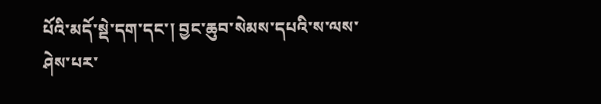པོའི་མདོ་སྡེ་དག་དང་། བྱང་ཆུབ་སེམས་དཔའི་ས་ལས་ཤེས་པར་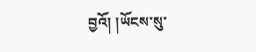བྱའོ། །ཡོངས་སུ་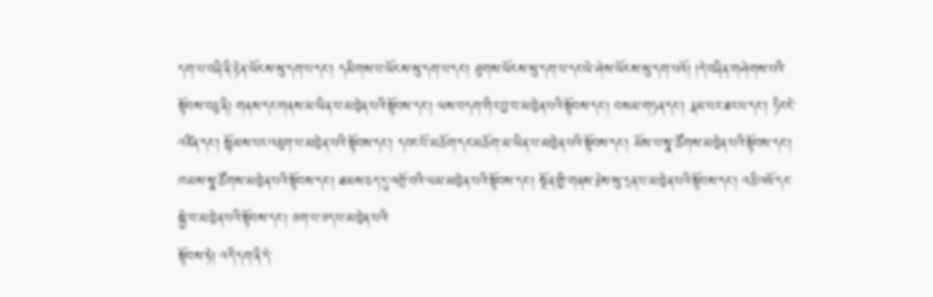དག་པ་བཞི་ནི་རྟེན་ཡོངས་སུ་དག་པ་དང་། དམིགས་པ་ཡོངས་སུ་དག་པ་དང་། ཐུགས་ཡོངས་སུ་དག་པ་དང་ཡེ་ཤེས་ཡོངས་སུ་དག་པའོ། །དེ་བཞིན་གཤེགས་པའི་སྟོབས་བཅུ་ནི། གནས་དང་གནས་མ་ཡིན་པ་མཁྱེན་པའི་སྟོབས་དང་། ལས་བདག་གིར་བྱ་བ་མཁྱེན་པའི་སྟོབས་དང་། བསམ་གཏན་དང་། རྣམ་པར་ཐར་པ་དང་། ཏིང་ངེ་འཛིན་དང་། སྙོམས་པར་འཇུག་པ་མཁྱེན་པའི་སྟོབས་དང་། དབང་པོ་མཆོག་དང་མཆོག་མ་ཡིན་པ་མཁྱེན་པའི་སྟོབས་དང་། མོས་པ་སྣ་ཚོགས་མཁྱེན་པའི་སྟོབས་དང་། ཁམས་སྣ་ཚོགས་མཁྱེན་པའི་སྟོབས་དང་། ཐམས་ཅད་དུ་འགྲོ་བའི་ལམ་མཁྱེན་པའི་སྟོབས་དང་། སྔོན་གྱི་གནས་རྗེས་སུ་དྲན་པ་མཁྱེན་པའི་སྟོབས་དང་། འཆི་འཕོ་དང་སྐྱེ་བ་མཁྱེན་པའི་སྟོབས་དང་། ཟག་པ་ཟད་པ་མཁྱེན་པའི་
སྟོབས་ཏེ། འདི་དག་ནི་དེ་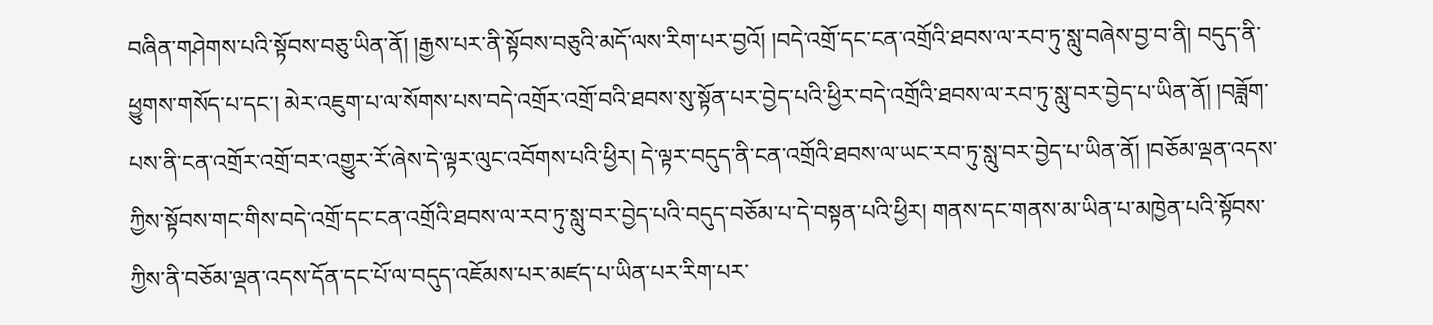བཞིན་གཤེགས་པའི་སྟོབས་བཅུ་ཡིན་ནོ། །རྒྱས་པར་ནི་སྟོབས་བཅུའི་མདོ་ལས་རིག་པར་བྱའོ། །བདེ་འགྲོ་དང་ངན་འགྲོའི་ཐབས་ལ་རབ་ཏུ་སླུ་བཞེས་བྱ་བ་ནི། བདུད་ནི་ཕྱུགས་གསོད་པ་དང་། མེར་འཇུག་པ་ལ་སོགས་པས་བདེ་འགྲོར་འགྲོ་བའི་ཐབས་སུ་སྟོན་པར་བྱེད་པའི་ཕྱིར་བདེ་འགྲོའི་ཐབས་ལ་རབ་ཏུ་སླུ་བར་བྱེད་པ་ཡིན་ནོ། །བཟློག་པས་ནི་ངན་འགྲོར་འགྲོ་བར་འགྱུར་རོ་ཞེས་དེ་ལྟར་ལུང་འབོགས་པའི་ཕྱིར། དེ་ལྟར་བདུད་ནི་ངན་འགྲོའི་ཐབས་ལ་ཡང་རབ་ཏུ་སླུ་བར་བྱེད་པ་ཡིན་ནོ། །བཅོམ་ལྡན་འདས་ཀྱིས་སྟོབས་གང་གིས་བདེ་འགྲོ་དང་ངན་འགྲོའི་ཐབས་ལ་རབ་ཏུ་སླུ་བར་བྱེད་པའི་བདུད་བཅོམ་པ་དེ་བསྟན་པའི་ཕྱིར། གནས་དང་གནས་མ་ཡིན་པ་མཁྱེན་པའི་སྟོབས་ཀྱིས་ནི་བཅོམ་ལྡན་འདས་དོན་དང་པོ་ལ་བདུད་འཇོམས་པར་མཛད་པ་ཡིན་པར་རིག་པར་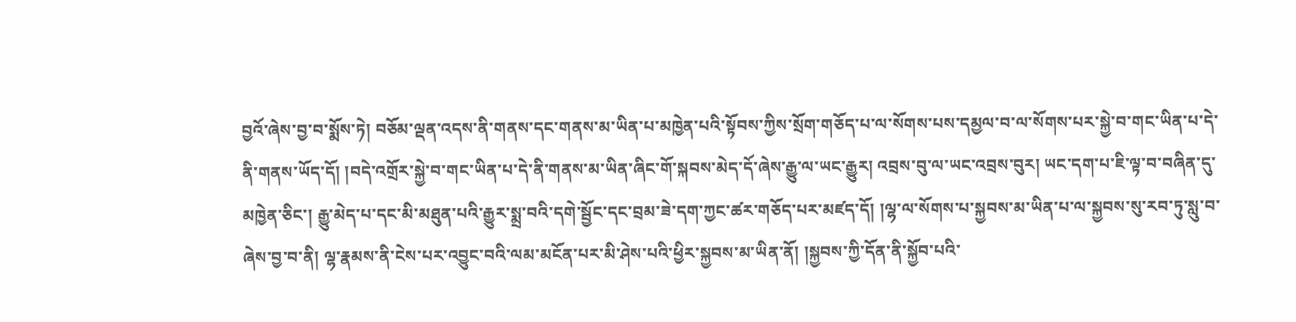བྱའོ་ཞེས་བྱ་བ་སྨོས་ཏེ། བཅོམ་ལྡན་འདས་ནི་གནས་དང་གནས་མ་ཡིན་པ་མཁྱེན་པའི་སྟོབས་ཀྱིས་སྲོག་གཅོད་པ་ལ་སོགས་པས་དམྱལ་བ་ལ་སོགས་པར་སྐྱེ་བ་གང་ཡིན་པ་དེ་ནི་གནས་ཡོད་དོ། །བདེ་འགྲོར་སྐྱེ་བ་གང་ཡིན་པ་དེ་ནི་གནས་མ་ཡིན་ཞིང་གོ་སྐབས་མེད་དོ་ཞེས་རྒྱུ་ལ་ཡང་རྒྱུར། འབྲས་བུ་ལ་ཡང་འབྲས་བུར། ཡང་དག་པ་ཇི་ལྟ་བ་བཞིན་དུ་མཁྱེན་ཅིང་། རྒྱུ་མེད་པ་དང་མི་མཐུན་པའི་རྒྱུར་སྨྲ་བའི་དགེ་སྦྱོང་དང་བྲམ་ཟེ་དག་ཀྱང་ཚར་གཅོད་པར་མཛད་དོ། །ལྷ་ལ་སོགས་པ་སྐྱབས་མ་ཡིན་པ་ལ་སྐྱབས་སུ་རབ་ཏུ་སླུ་བ་ཞེས་བྱ་བ་ནི། ལྷ་རྣམས་ནི་ངེས་པར་འབྱུང་བའི་ལམ་མངོན་པར་མི་ཤེས་པའི་ཕྱིར་སྐྱབས་མ་ཡིན་ནོ། །སྐྱབས་ཀྱི་དོན་ནི་སྐྱོབ་པའི་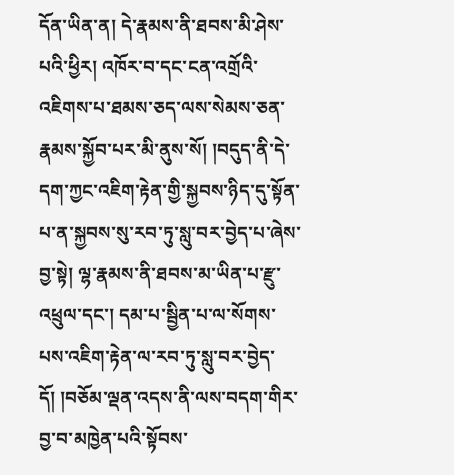དོན་ཡིན་ན། དེ་རྣམས་ནི་ཐབས་མི་ཤེས་པའི་ཕྱིར། འཁོར་བ་དང་ངན་འགྲོའི་འཇིགས་པ་ཐམས་ཅད་ལས་སེམས་ཅན་རྣམས་སྐྱོབ་པར་མི་ནུས་སོ། །བདུད་ནི་དེ་དག་ཀྱང་འཇིག་རྟེན་གྱི་སྐྱབས་ཉིད་དུ་སྟོན་པ་ན་སྐྱབས་སུ་རབ་ཏུ་སླུ་བར་བྱེད་པ་ཞེས་བྱ་སྟེ། ལྷ་རྣམས་ནི་ཐབས་མ་ཡིན་པ་རྫུ་འཕྲུལ་དང་། དམ་པ་སྦྱིན་པ་ལ་སོགས་པས་འཇིག་རྟེན་ལ་རབ་ཏུ་སླུ་བར་བྱེད་དོ། །བཅོམ་ལྡན་འདས་ནི་ལས་བདག་གིར་བྱ་བ་མཁྱེན་པའི་སྟོབས་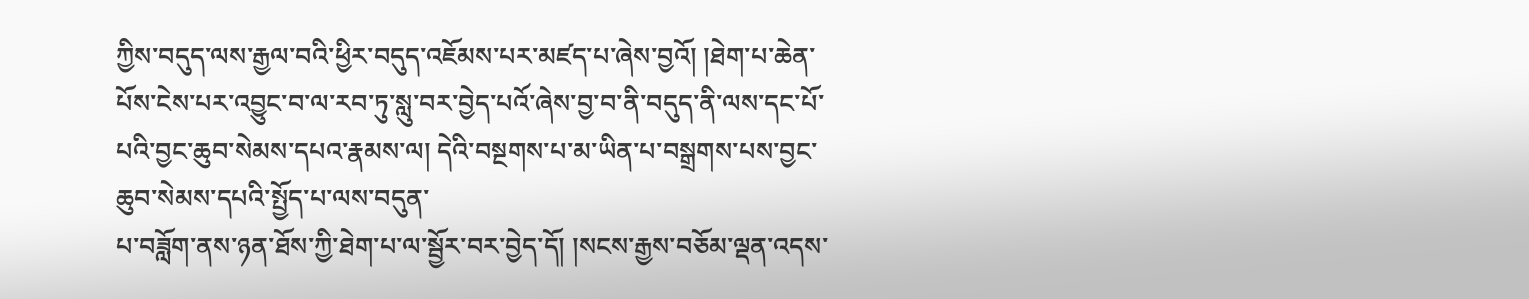ཀྱིས་བདུད་ལས་རྒྱལ་བའི་ཕྱིར་བདུད་འཇོམས་པར་མཛད་པ་ཞེས་བྱའོ། །ཐེག་པ་ཆེན་པོས་ངེས་པར་འབྱུང་བ་ལ་རབ་ཏུ་སླུ་བར་བྱེད་པའོ་ཞེས་བྱ་བ་ནི་བདུད་ནི་ལས་དང་པོ་པའི་བྱང་ཆུབ་སེམས་དཔའ་རྣམས་ལ། དེའི་བསྔགས་པ་མ་ཡིན་པ་བསྒྲགས་པས་བྱང་ཆུབ་སེམས་དཔའི་སྤྱོད་པ་ལས་བདུན་
པ་བཟློག་ནས་ཉན་ཐོས་ཀྱི་ཐེག་པ་ལ་སྦྱོར་བར་བྱེད་དོ། །སངས་རྒྱས་བཅོམ་ལྡན་འདས་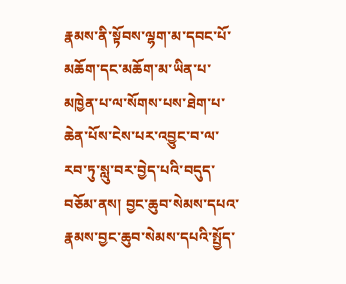རྣམས་ནི་སྟོབས་ལྷག་མ་དབང་པོ་མཆོག་དང་མཆོག་མ་ཡིན་པ་མཁྱེན་པ་ལ་སོགས་པས་ཐེག་པ་ཆེན་པོས་ངེས་པར་འབྱུང་བ་ལ་རབ་ཏུ་སླུ་བར་བྱེད་པའི་བདུད་བཅོམ་ནས། བྱང་ཆུབ་སེམས་དཔའ་རྣམས་བྱང་ཆུབ་སེམས་དཔའི་སྤྱོད་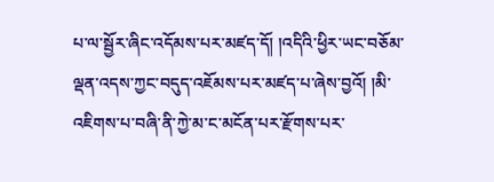པ་ལ་སྦྱོར་ཞིང་འདོམས་པར་མཛད་དོ། །འདིའི་ཕྱིར་ཡང་བཅོམ་ལྡན་འདས་ཀྱང་བདུད་འཇོམས་པར་མཛད་པ་ཞེས་བྱའོ། །མི་འཇིགས་པ་བཞི་ནི་ཀྱེ་མ་ང་མངོན་པར་རྫོགས་པར་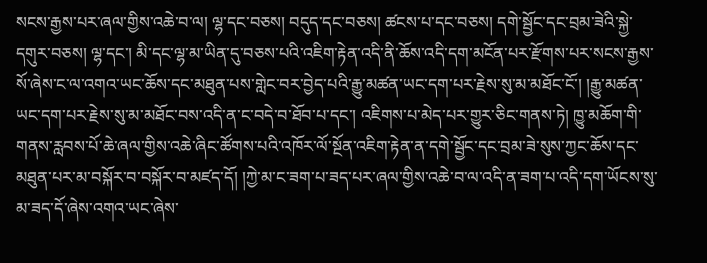སངས་རྒྱས་པར་ཞལ་གྱིས་འཆེ་བ་ལ། ལྷ་དང་བཅས། བདུད་དང་བཅས། ཚངས་པ་དང་བཅས། དགེ་སྦྱོང་དང་བྲམ་ཟེའི་སྐྱེ་དགུར་བཅས། ལྷ་དང་། མི་དང་ལྷ་མ་ཡིན་དུ་བཅས་པའི་འཇིག་རྟེན་འདི་ནི་ཆོས་འདི་དག་མངོན་པར་རྫོགས་པར་སངས་རྒྱས་སོ་ཞེས་ང་ལ་འགའ་ཡང་ཆོས་དང་མཐུན་པས་གླེང་བར་བྱེད་པའི་རྒྱུ་མཚན་ཡང་དག་པར་རྗེས་སུ་མ་མཐོང་ངོ་། །རྒྱུ་མཚན་ཡང་དག་པར་རྗེས་སུ་མ་མཐོང་བས་འདི་ན་ང་བདེ་བ་ཐོབ་པ་དང་། འཇིགས་པ་མེད་པར་གྱུར་ཅིང་གནས་ཏེ། ཁྱུ་མཆོག་གི་གནས་རླབས་པོ་ཆེ་ཞལ་གྱིས་འཆེ་ཞིང་ཚོགས་པའི་འཁོར་ལོ་སྔོན་འཇིག་རྟེན་ན་དགེ་སྦྱོང་དང་བྲམ་ཟེ་སུས་ཀྱང་ཆོས་དང་མཐུན་པར་མ་བསྐོར་བ་བསྐོར་བ་མཛད་དོ། །ཀྱེ་མ་ང་ཟག་པ་ཟད་པར་ཞལ་གྱིས་འཆེ་བ་ལ་འདི་ན་ཟག་པ་འདི་དག་ཡོངས་སུ་མ་ཟད་དོ་ཞེས་འགའ་ཡང་ཞེས་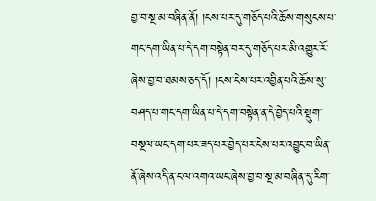བྱ་བ་སྔ་མ་བཞིན་ནོ། །ངས་པར་དུ་གཅོད་པའི་ཆོས་གསུངས་པ་གང་དག་ཡིན་པ་དེ་དག་བསྟེན་བར་དུ་གཅོད་པར་མི་འགྱུར་རོ་ཞེས་བྱ་བ་ཐམས་ཅད་དོ། །ངས་ངེས་པར་འབྱིན་པའི་ཆོས་སུ་བཤད་པ་གང་དག་ཡིན་པ་དེ་དག་བསྟེན་ན་དེ་བྱེད་པའི་སྡུག་བསྔལ་ཡང་དག་པར་ཟད་པར་བྱེད་པར་ངེས་པར་འབྱུང་བ་ཡིན་ནོ་ཞེས་འདི་ན་ང་ལ་འགའ་ཡང་ཞེས་བྱ་བ་སྔ་མ་བཞིན་དུ་རིག་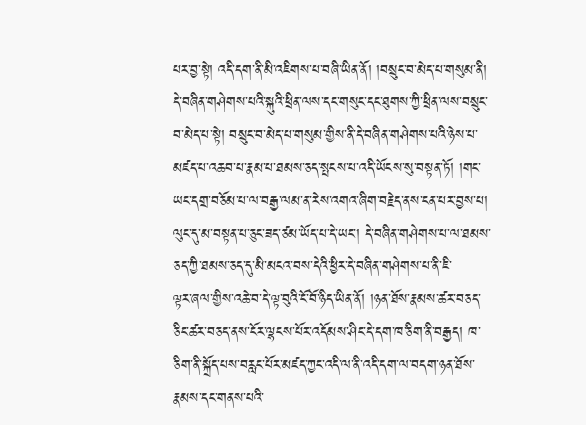པར་བྱ་སྟེ། འདི་དག་ནི་མི་འཇིགས་པ་བཞི་ཡིན་ནོ། །བསྲུང་བ་མེད་པ་གསུམ་ནི། དེ་བཞིན་གཤེགས་པའི་སྐུའི་ཕྲིན་ལས་དང་གསུང་དང་ཐུགས་ཀྱི་ཕྲིན་ལས་བསྲུང་བ་མེད་པ་སྟེ། བསྲུང་བ་མེད་པ་གསུམ་གྱིས་ནི་དེ་བཞིན་གཤེགས་པའི་ཉེས་པ་མཛད་པ་འཆབ་པ་རྣམ་པ་ཐམས་ཅད་སྤངས་པ་འདི་ཡོངས་སུ་བསྟན་ཏོ། །གང་ཡང་དགྲ་བཅོམ་པ་ལ་བརྒྱ་ལམ་ན་རེས་འགའ་ཞིག་བརྗེད་ནས་ངན་པར་བྱས་པ། ལུང་དུ་མ་བསྟན་པ་ཅུང་ཟད་ཙམ་ཡོད་པ་དེ་ཡང་། དེ་བཞིན་གཤེགས་པ་ལ་ཐམས་ཅད་ཀྱི་ཐམས་ཅད་དུ་མི་མངའ་བས་དེའི་ཕྱིར་དེ་བཞིན་གཤེགས་པ་ནི་ཇི་
ལྟར་ཞལ་གྱིས་འཆེ་བ་དེ་ལྟ་བུའི་ངོ་བོ་ཉིད་ཡིན་ནོ། །ཉན་ཐོས་རྣམས་ཚར་བཅད་ཅིང་ཚར་བཅད་ནས་ངོར་ལྷངས་པོར་འདོམས་ཤིང་དེ་དག་ཁ་ཅིག་ནི་བརྒྱད། ཁ་ཅིག་ནི་སྐྲོད་པས་བརླང་པོར་མཛད་ཀྱང་འདི་ལ་ནི་འདི་དག་ལ་བདག་ཉན་ཐོས་རྣམས་དང་གནས་པའི་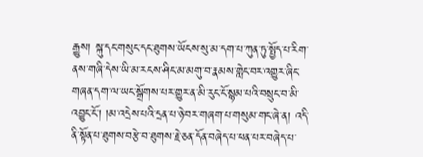རྒྱུས། སྐུ་དང་གསུང་དང་ཐུགས་ཡོངས་སུ་མ་དག་པ་ཀུན་ཏུ་སྤྱོད་པ་རིག་ནས་གཞི་དེས་ཡི་མ་རངས་ཤིང་མ་མགུ་བ་རྣམས་གླེང་བར་འགྱུར་ཞིང་གཞན་དག་ལ་ཡང་སྒྲོགས་པར་གྱུར་ན་མི་རུང་ངོ་སྙམ་པའི་བསྲུང་བ་མི་འབྱུང་ངོ་། །མ་འདྲེས་པའི་དྲན་པ་ཉེ་བར་གཞག་པ་གསུམ་གང་ཞེ་ན། འདི་ནི་སྟོན་པ་ཐུགས་བརྩེ་བ་ཐུགས་རྗེ་ཅན་དོན་བཞེད་པ་ཕན་པར་བཞེད་པ་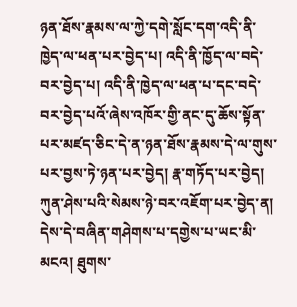ཉན་ཐོས་རྣམས་ལ་ཀྱེ་དགེ་སློང་དག་འདི་ནི་ཁྱེད་ལ་ཕན་པར་བྱེད་པ། འདི་ནི་ཁྱོད་ལ་བདེ་བར་བྱེད་པ། འདི་ནི་ཁྱེད་ལ་ཕན་པ་དང་བདེ་བར་བྱེད་པའོ་ཞེས་འཁོར་གྱི་ནང་དུ་ཆོས་སྟོན་པར་མཛད་ཅིང་དེ་ན་ཉན་ཐོས་རྣམས་དེ་ལ་གུས་པར་བྱས་ཏེ་ཉན་པར་བྱེད། རྣ་གཏོད་པར་བྱེད། ཀུན་ཤེས་པའི་སེམས་ཉེ་བར་འཇོག་པར་བྱེད་ན། དེས་དེ་བཞིན་གཤེགས་པ་དགྱེས་པ་ཡང་མི་མངའ། ཐུགས་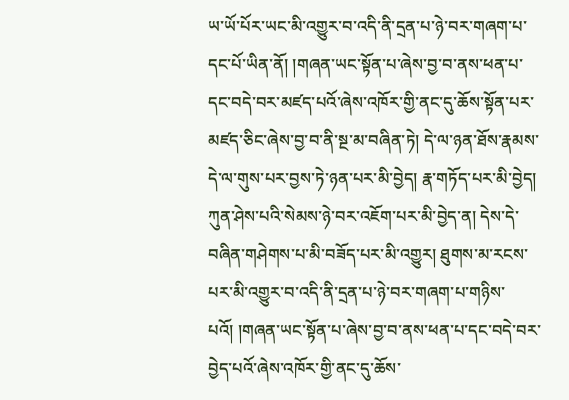ཡ་ཡོ་པོར་ཡང་མི་འགྱུར་བ་འདི་ནི་དྲན་པ་ཉེ་བར་གཞག་པ་དང་པོ་ཡིན་ནོ། །གཞན་ཡང་སྟོན་པ་ཞེས་བྱ་བ་ནས་ཕན་པ་དང་བདེ་བར་མཛད་པའོ་ཞེས་འཁོར་གྱི་ནང་དུ་ཆོས་སྟོན་པར་མཛད་ཅིང་ཞེས་བྱ་བ་ནི་སྔ་མ་བཞིན་ཏེ། དེ་ལ་ཉན་ཐོས་རྣམས་དེ་ལ་གུས་པར་བྱས་ཏེ་ཉན་པར་མི་བྱེད། རྣ་གཏོད་པར་མི་བྱེད། ཀུན་ཤེས་པའི་སེམས་ཉེ་བར་འཇོག་པར་མི་བྱེད་ན། དེས་དེ་བཞིན་གཤེགས་པ་མི་བཟོད་པར་མི་འགྱུར། ཐུགས་མ་རངས་པར་མི་འགྱུར་བ་འདི་ནི་དྲན་པ་ཉེ་བར་གཞག་པ་གཉིས་པའོ། །གཞན་ཡང་སྟོན་པ་ཞེས་བྱ་བ་ནས་ཕན་པ་དང་བདེ་བར་བྱེད་པའོ་ཞེས་འཁོར་གྱི་ནང་དུ་ཆོས་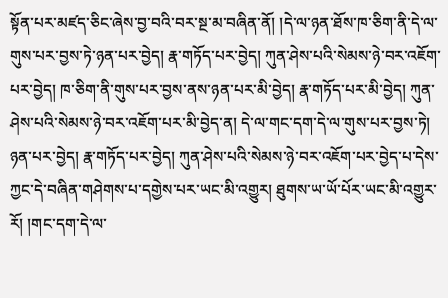སྟོན་པར་མཛད་ཅིང་ཞེས་བྱ་བའི་བར་སྔ་མ་བཞིན་ནོ། །དེ་ལ་ཉན་ཐོས་ཁ་ཅིག་ནི་དེ་ལ་གུས་པར་བྱས་ཏེ་ཉན་པར་བྱེད། རྣ་གཏོད་པར་བྱེད། ཀུན་ཤེས་པའི་སེམས་ཉེ་བར་འཇོག་པར་བྱེད། ཁ་ཅིག་ནི་གུས་པར་བྱས་ནས་ཉན་པར་མི་བྱེད། རྣ་གཏོད་པར་མི་བྱེད། ཀུན་ཤེས་པའི་སེམས་ཉེ་བར་འཇོག་པར་མི་བྱེད་ན། དེ་ལ་གང་དག་དེ་ལ་གུས་པར་བྱས་ཏེ། ཉན་པར་བྱེད། རྣ་གཏོད་པར་བྱེད། ཀུན་ཤེས་པའི་སེམས་ཉེ་བར་འཇོག་པར་བྱེད་པ་དེས་ཀྱང་དེ་བཞིན་གཤེགས་པ་དགྱེས་པར་ཡང་མི་འགྱུར། ཐུགས་ཡ་ཡོ་པོར་ཡང་མི་འགྱུར་རོ། །གང་དག་དེ་ལ་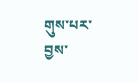གུས་པར་བྱས་